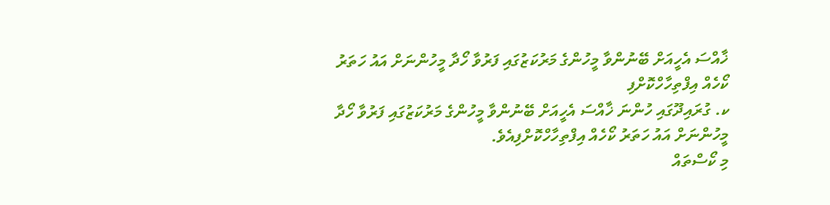ޚާއްސަ އެހީއަށް ބޭނުންވާ މީހުންގެ މަރުކަޒުގައި ފަރުވާ ހޯދާ މީހުންނަށް އައު ހަތަރު ކޯހެއް އިފްތިހާހްކޮށްފި
ކ. ގުރައިދޫގައި ހުންނަ ޚާއްސަ އެހީއަށް ބޭނުންވާ މީހުންގެ މަރުކަޒުގައި ފަރުވާ ހޯދާ މީހުންނަށް އައު ހަތަރު ކޯހެއް އިފްތިހާހްކޮށްފިއެވެ.
މި ކޯސްތައް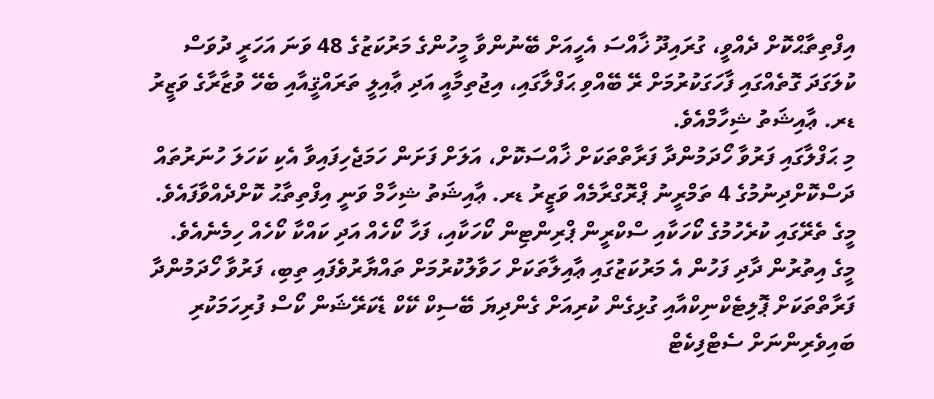އިފްތިތާޙްކޮށް ދެއްވީ، ގުރައިދޫ ޚާއްސަ އެހީއަށް ބޭނުންވާ މީހުންގެ މަރުކަޒުގެ 48 ވަނަ އަހަރީ ދުވަސް ކުލަގަދަ ގޮތެއްގައި ފާހަގަކުރުމަށް ރޭ ބޭއްވި ޙަފްލާގައި، އިޖުތިމާއީ އަދި ޢާއިލީ ތަރައްޤީއާއި ބެހޭ ވުޒާރާގެ ވަޒީރު ޑރ. ޢާއިޝަތު ޝިހާމްއެވެ.
މި ޙަފްލާގައި ފަރުވާ ހޯދަމުންދާ ފަރާތްތަކަށް ޚާއްސަކޮށް، އަލަށް ފަށަން ހަމަޖެހިފައިވާ އެކި ކަހަލަ ހުނަރުތައް ދަސްކޮށްދިނުމުގެ 4 ތަމްރީނު ޕްރޮގްރާމެއް ވަޒީރު ޑރ. ޢާއިޝަތު ޝިހާމް ވަނީ އިފްތިތާޙު ކޮށްދެއްވާފައެވެ. މީގެ ތެރޭގައި ކުރެހުމުގެ ކޯހަކާއި ސްކްރީން ޕްރިންޓިން ކޯހަކާއި، ފަހާ ކޯހެއް އަދި ކައްކާ ކޯހެއް ހިމެނެއެވެ.
މީގެ އިތުރުން ދާދި ފަހުން އެ މަރުކަޒުގައި ޢާއިލާތަކަށް ހަވާލުކުރުމަށް ތައްޔާރުވެފައި ތިބި، ފަރުވާ ހޯދަމުންދާ ފަރާތްތަކަށް ޕޮލިޓެކްނިކްއާއި ގުޅިގެން ކުރިއަށް ގެންދިޔަ ބޭސިކް ކޭކް ޑެކަރޭޝަން ކޯސް ފުރިހަމަކުރި ބައިވެރިންނަށް ސެޓްފިކެޓް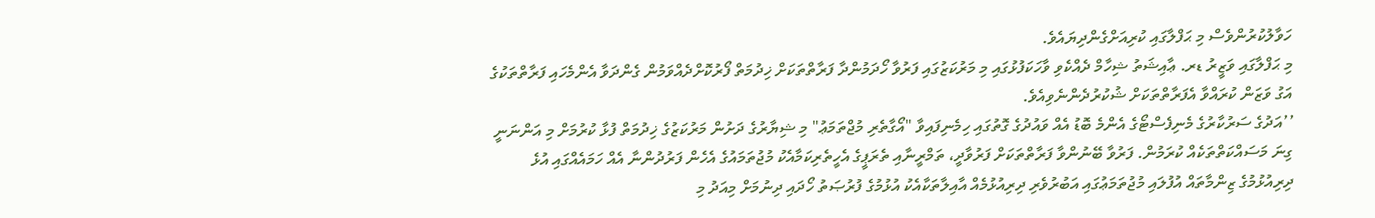ހަވާލުކުރުންވެސް މި ޙަފްލާގައި ކުރިއަށްގެންދިޔައެވެ.
މި ޙަފްލާގައި ވަޒީރު ޑރ. ޢާއިޝަތު ޝިހާމް ދެއްކެވި ވާހަކަފުޅުގައި މި މަރުކަޒުގައި ފަރުވާ ހޯދަމުންދާ ފަރާތްތަކަށް ޚިދުމަތް ފޯރުކޮށްދެއްވަމުން ގެންދަވާ އެންމެހައި ފަރާތްތަކުގެ އަގު ވަޒަން ކުރައްވާ އެފަރާތްތަކަށް ޝުކުރުދެންނެވިއެވެ.
’’އަދުގެ ސަރުކާރުގެ މެނިފެސްޓޯގެ އެންމެ ބޮޑު އެއް ވައުދުގެ ގޮތުގައި ހިމެނިފައިވާ "އޯގާތެރި މުޖްތަމަޢު" މި ޝިޔާރުގެ ދަށުން މަރުކަޒުގެ ޚިދުމަތް ފުޅާ ކުރުމަށް މި އަންނަނީ ގިނަ މަސައްކަތްތަކެއް ކުރަމުން. ފަރުވާ ބޭނުންވާ ފަރާތްތަކަށް ފަރުވާދީ، ތަމްރީނާއި ތެރަޕީގެ އެހީތެރިކަމާއެކު މުޖުތަމައުގެ އެހެން ފަރުދުންނާ އެއް ހަމައެއްގައި އުޅެ ދިރިއުޅުމުގެ ޒިންމާތައް އުފުލައި މުޖުތަމަޢުގައި އަބުރުވެރި ދިރިއުޅުމެއް އާއިލާތަކާއެކު އުޅުމުގެ ފުރުޞަތު ހޯދައި ދިނުމަށް މިއަދު މި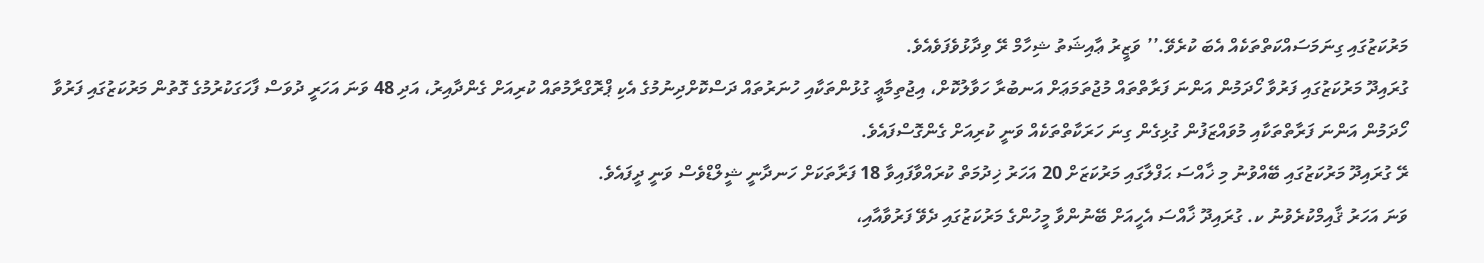މަރުކަޒުގައި ގިނަމަސައްކަތްތަކެއް އެބަ ކުރެވޭ.’’ ވަޒީރު ޢާއިޝަތު ޝިހާމް ރޭ ވިދާޅުވެފަވެއެވެ.
ގުރައިދޫ މަރުކަޒުގައި ފަރުވާ ހޯދަމުން އަންނަ ފަރާތްތައް މުޖުތަމަޢަށް އަނބުރާ ހަވާލުކޮށް، އިޖުތިމާޢީ ގުޅުންތަކާއި ހުނަރުތައް ދަސްކޮށްދިނުމުގެ އެކި ޕްރޮގްރާމުތައް ކުރިއަށް ގެންދާއިރު، އަދި 48 ވަނަ އަހަރީ ދުވަސް ފާހަގަކުރުމުގެ ގޮތުން މަރުކަޒުގައި ފަރުވާ ހޯދަމުން އަންނަ ފަރާތްތަކާއި މުވައްޒަފުން ގުޅިގެން ގިނަ ހަރަކާތްތަކެއް ވަނީ ކުރިއަށް ގެންގޮސްފައެވެ.
ރޭ ގުރައިދޫ މަރުކަޒުގައި ބޭއްވުނު މި ޚާއްސަ ޙަފްލާގައި މަރުކަޒަށް 20 އަހަރު ޚިދުމަތް ކުރައްވާފައިވާ 18 ފަރާތަކަށް ހަނދާނީ ޝީލްޑްވެސް ވަނީ ދީފައެވެ.
ވަނަ އަހަރު ޤާއިމްކުރެވުނު ކ. ގުރައިދޫ ޚާއްސަ އެހީއަށް ބޭނުންވާ މީހުންގެ މަރުކަޒުގައި ދެވޭ ފަރުވާއާއި،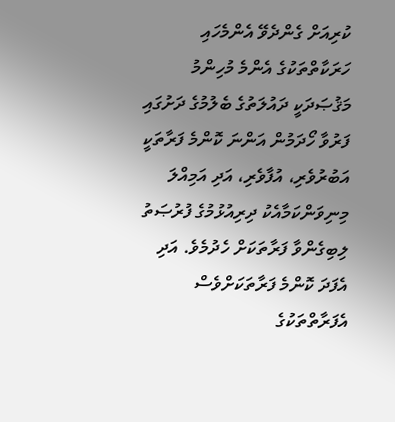ކުރިއަށް ގެންދެވޭ އެންމެހައި ހަރަކާތްތަކުގެ އެންމެ މުހިންމު މަޤުޞަދަކީ ދައުލަތުގެ ބެލުމުގެ ދަށުގައި ފަރުވާ ހޯދަމުން އަންނަ ކޮންމެ ފަރާތަކީ އަބުރުވެރި، އުފާވެރި، އަދި އަމިއްލަ މިނިވަންކަމާއެކު ދިރިއުޅުމުގެ ފުރުޞަތު ލިބިގެންވާ ފަރާތަކަށް ހެދުމެވެ. އަދި އެފަދަ ކޮންމެ ފަރާތަކަށްވެސް އެފަރާތްތަކުގެ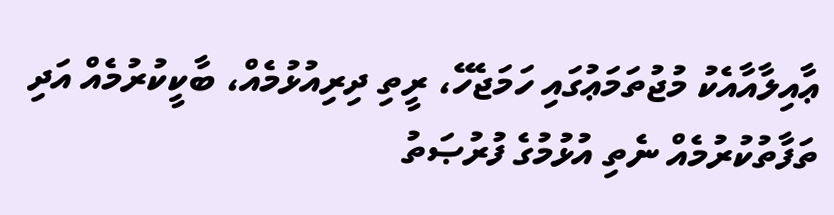ޢާއިލާއާއެކު މުޖުތަމަޢުގައި ހަމަޖެހޭ، ރީތި ދިރިއުޅުމެއް، ބާކީކުރުމެއް އަދި ތަފާތުކުރުމެއް ނެތި އުޅުމުގެ ފުރުޞަތު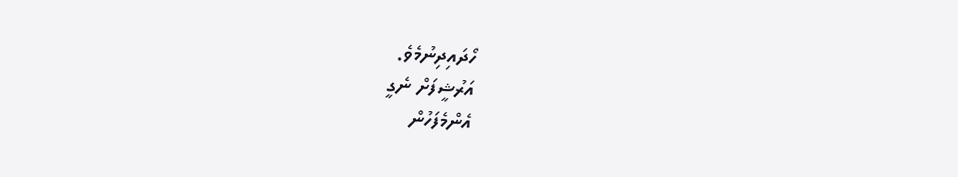ހޯދައިދިނުމެވެ.
އަރުޝީފަށް ނެގީ
އެންމެފަހުން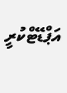އަޕްޑޭޓްކުރީ